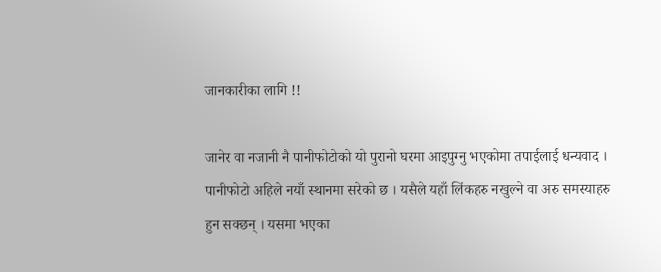जानकारीका लागि !!

जानेर वा नजानी नै पानीफोटोको यो पुरानो घरमा आइपुग्नु भएकोमा तपाईलाई धन्यवाद । पानीफोटो अहिले नयाँ स्थानमा सरेको छ । यसैले यहाँ लिंकहरु नखुल्ने वा अरु समस्याहरु हुन सक्छन् । यसमा भएका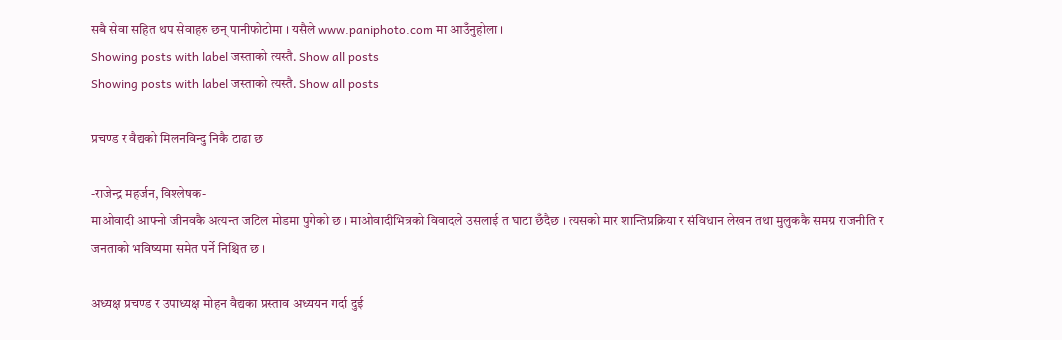सबै सेवा सहित थप सेवाहरु छन् पानीफोटोमा । यसैले www.paniphoto.com मा आउँनुहोला ।
Showing posts with label जस्ताको त्यस्तै. Show all posts
Showing posts with label जस्ताको त्यस्तै. Show all posts

प्रचण्ड र वैद्यको मिलनविन्दु निकै टाढा छ

-राजेन्द्र महर्जन, विश्लेषक-
माओवादी आफ्नो जीनवकै अत्यन्त जटिल मोडमा पुगेको छ । माओवादीभित्रको विवादले उसलाई त घाटा छँदैछ । त्यसको मार शान्तिप्रक्रिया र संविधान लेखन तथा मुलुककै समग्र राजनीति र जनताको भविष्यमा समेत पर्ने निश्चित छ ।

अध्यक्ष प्रचण्ड र उपाध्यक्ष मोहन वैद्यका प्रस्ताव अध्ययन गर्दा दुई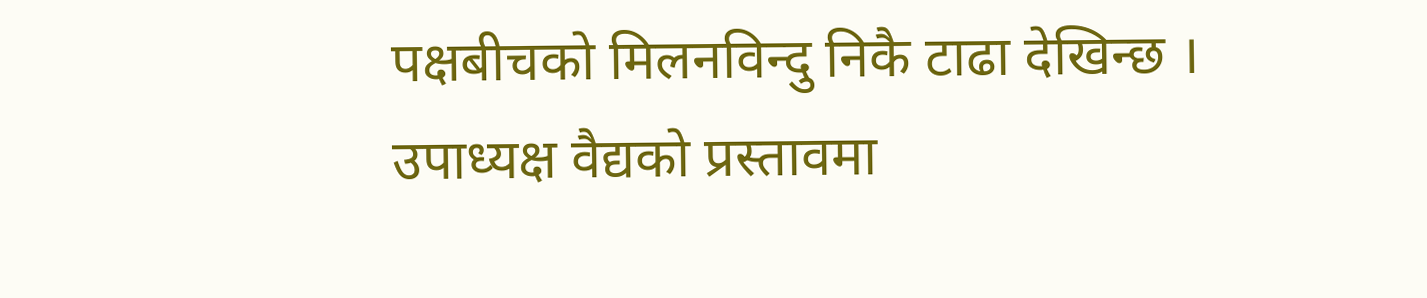पक्षबीचको मिलनविन्दु निकै टाढा देखिन्छ । उपाध्यक्ष वैद्यको प्रस्तावमा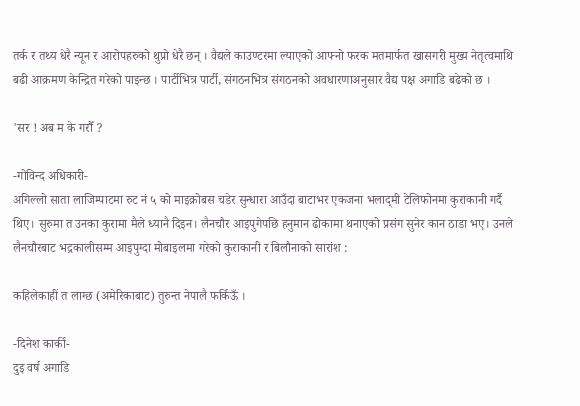तर्क र तथ्य धेरै न्यून र आरोपहरुको थुप्रो धेरै छन् । वैद्यले काउण्टरमा ल्याएको आफ्नो फरक मतमार्फत खासगरी मुख्य नेतृत्वमाथि बढी आक्रमण केन्द्रित गरेको पाइन्छ । पार्टीभित्र पार्टी, संगठनभित्र संगठनको अवधारणाअनुसार वैद्य पक्ष अगाडि बढेको छ ।

'सर ! अब म के गरौँ ?

-गोविन्द अधिकारी-
अगिल्लो साता लाजिम्पाटमा रुट नं ५ को माइक्रोबस चडेर सुन्धारा आउँदा बाटाभर एकजना भलाद्‍मी टेलिफोनमा कुराकानी गर्दै थिए। सुरुमा त उनका कुरामा मैले ध्यानै दिइन। लैनचौर आइपुगेपछि हनुमान ढोकामा थनाएको प्रसंग सुनेर कान ठाडा भए। उनले लैनचौरबाट भद्रकालीसम्म आइपुग्दा मोबाइलमा गरेको कुराकानी र बिलौनाको सारांश :

कहिलेकाहीं त लाग्छ (अमेरिकाबाट) तुरुन्त नेपालै फर्किऊँ ।

-दिनेश कार्की-
दुइ वर्ष अगाडि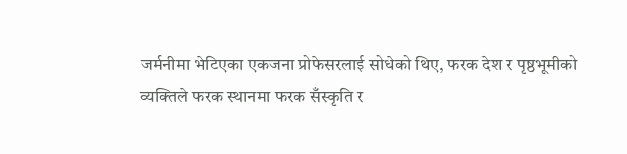जर्मनीमा भेटिएका एकजना प्रोफेसरलाई सोधेको थिए, फरक देश र पृष्ठभूमीको व्यक्तिले फरक स्थानमा फरक सँस्कृति र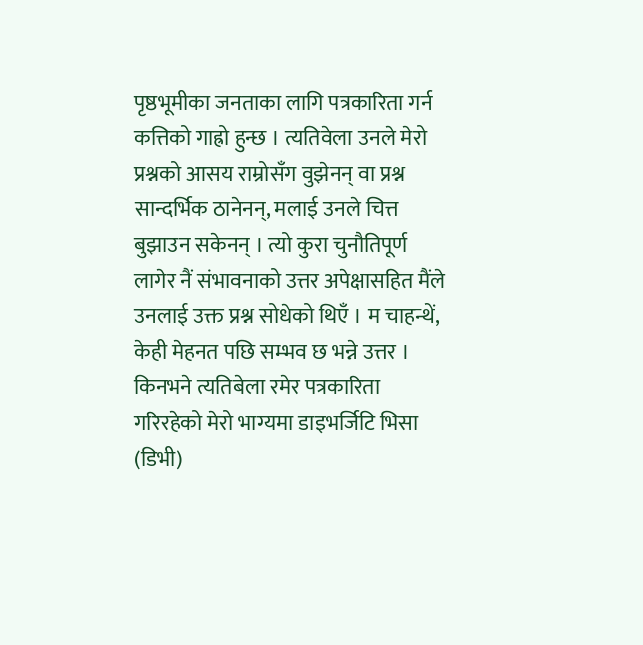पृष्ठभूमीका जनताका लागि पत्रकारिता गर्न कत्तिको गाह्रो हुन्छ । त्यतिवेला उनले मेरो प्रश्नको आसय राम्रोसँग वुझेनन् वा प्रश्न सान्दर्भिक ठानेनन्, मलाई उनले चित्त बुझाउन सकेनन् । त्यो कुरा चुनौतिपूर्ण लागेर नैं संभावनाको उत्तर अपेक्षासहित मैंले उनलाई उक्त प्रश्न सोधेको थिएँ । म चाहन्थें, केही मेहनत पछि सम्भव छ भन्ने उत्तर । किनभने त्यतिबेला रमेर पत्रकारिता गरिरहेको मेरो भाग्यमा डाइभर्जिटि भिसा (डिभी)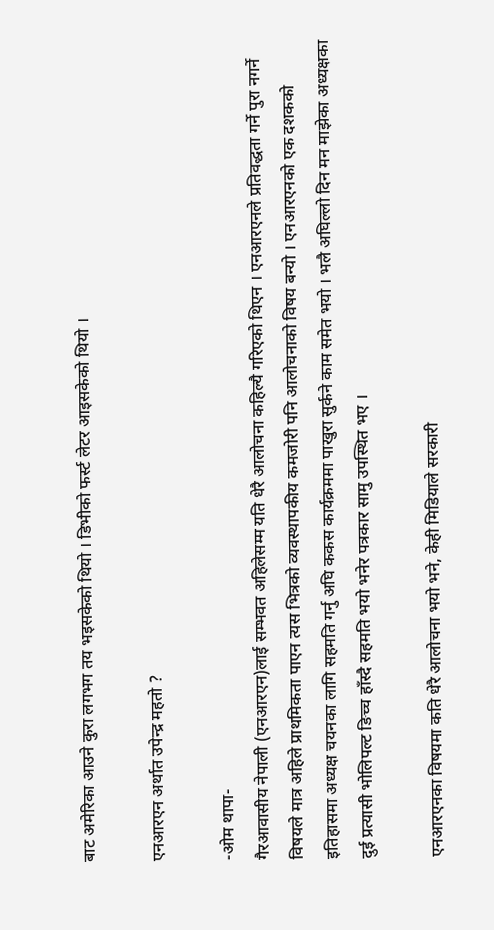बाट अमेरिका आउने कुरा लगभग तय भइसकेको थियो । डिभीको फर्स्ट लेटर आइसकेको थियो ।

एनआरएन अर्थात उपेन्द्र महतो ?

-ओम थापा-
गैरआवासीय नेपाली (एनआरएन)लाई सम्भवत अहिलेसम्म यति धेरै आलोचना कहिल्यै गरिएको थिएन । एनआरएनले प्रतिवद्धता गर्ने पुरा नगर्ने विषयले मात्र अहिले प्राथमिकता पाएन त्यस भित्रको व्यवस्थापकीय कमजोरी पनि आलोचनाको विषय बन्यो । एनआरएनको एक दशकको इतिहासमा अध्यक्ष चयनका लागि सहमति गर्नु अघि ककस कार्यक्रममा पाखुरा सुर्कने काम समेत भयो । भलै अघिल्लो दिन मन माझेका अध्यक्षका दुई प्रत्यासी भोलिपल्ट ङिच्च हाँस्दै सहमति भयो भनेर पत्रकार सामु उपस्थित भए ।

एनआरएनका विषयमा कति धेरै आलोचना भयो भने, केही मिडियाले सरकारी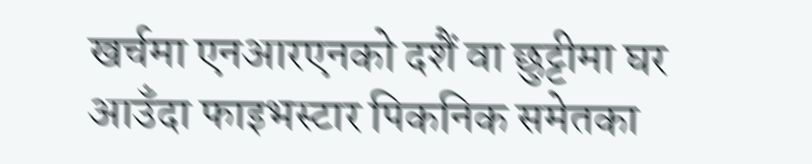खर्चमा एनआरएनको दशैं वा छुट्टीमा घर आउँदा फाइभस्टार पिकनिक समेतका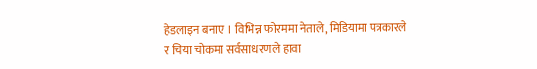हेडलाइन बनाए । विभिन्न फोरममा नेताले, मिडियामा पत्रकारले र चिया चोकमा सर्वसाधरणले हावा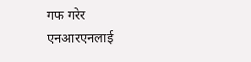गफ गरेर एनआरएनलाई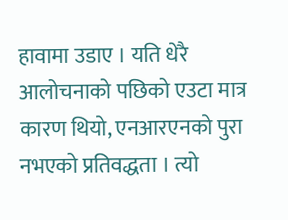हावामा उडाए । यति धेरै आलोचनाको पछिको एउटा मात्र कारण थियो, एनआरएनको पुरा नभएको प्रतिवद्धता । त्यो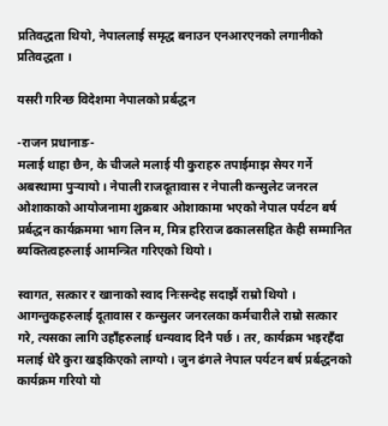प्रतिवद्धता थियो, नेपाललाई समृद्ध बनाउन एनआरएनको लगानीको प्रतिवद्धता ।

यसरी गरिन्छ विदेशमा नेपालको प्रर्बद्धन

-राजन प्रधानाङ-
मलाई थाहा छैन, के चीजले मलाई यी कुराहरु तपाईमाझ सेयर गर्ने अबस्थामा पुर्‍यायो । नेपाली राजदूतावास र नेपाली कन्सुलेट जनरल ओशाकाको आयोजनामा शुक्रबार ओशाकामा भएको नेपाल पर्यटन बर्ष प्रर्बद्धन कार्यक्रममा भाग लिन म, मित्र हरिराज ढकालसहित केही सम्मानित ब्यक्तित्वहरुलाई आमन्त्रित गरिएको थियो ।

स्वागत, सत्कार र खानाको स्वाद निःसन्देह सदाझैं राम्रो थियो । आगन्तुकहरुलाई दूतावास र कन्सुलर जनरलका कर्मचारीले राम्रो सत्कार गरे, त्यसका लागि उहाँहरुलाई धन्यवाद दिनै पर्छ । तर, कार्यक्रम भइरहँदा मलाई धेरै कुरा खड्किएको लाग्यो । जुन ढंगले नेपाल पर्यटन बर्ष प्रर्बद्धनको कार्यक्रम गरियो यो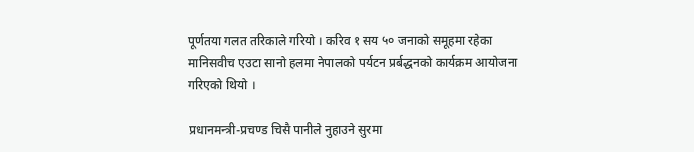पूर्णतया गलत तरिकाले गरियो । करिव १ सय ५० जनाको समूहमा रहेका मानिसवीच एउटा सानो हलमा नेपालको पर्यटन प्रर्बद्धनको कार्यक्रम आयोजना गरिएको थियो ।

प्रधानमन्त्री-प्रचण्ड चिसै पानीले नुहाउने सुरमा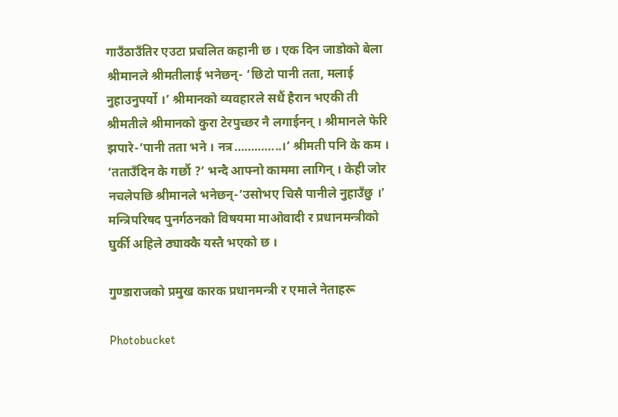गाउँठाउँतिर एउटा प्रचलित कहानी छ । एक दिन जाडोको बेला श्रीमानले श्रीमतीलाई भनेछन्- ‘छिटो पानी तता, मलाई नुहाउनुपर्यो ।’ श्रीमानको व्यवहारले सधैं हैरान भएकी ती श्रीमतीले श्रीमानको कुरा टेरपुच्छर नै लगाईनन् । श्रीमानले फेरि झपारे-’पानी तता भने । नत्र…………..।’ श्रीमती पनि के कम । ‘तताउँदिन के गर्छौ ?’ भन्दै आफ्नो काममा लागिन् । केही जोर नचलेपछि श्रीमानले भनेछन्-’उसोभए चिसै पानीले नुहाउँछु ।’
मन्त्रिपरिषद पुनर्गठनको विषयमा माओवादी र प्रधानमन्त्रीको घुर्की अहिले ठ्याक्कै यस्तै भएको छ ।

गुण्डाराजको प्रमुख कारक प्रधानमन्त्री र एमाले नेताहरू

Photobucket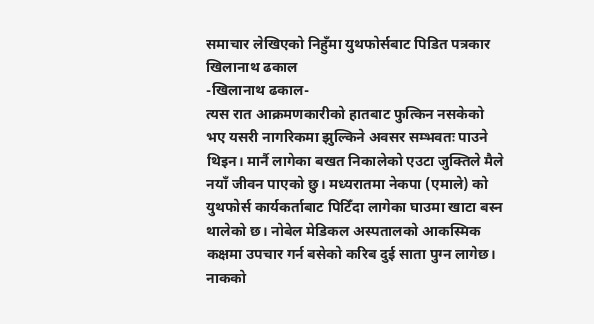समाचार लेखिएको निहुँमा युथफोर्सबाट पिडित पत्रकार खिलानाथ ढकाल
-खिलानाथ ढकाल-
त्यस रात आक्रमणकारीको हातबाट फुत्किन नसकेको भए यसरी नागरिकमा झुल्किने अवसर सम्भवतः पाउने थिइन। मार्नै लागेका बखत निकालेको एउटा जुक्तिले मैले नयाँ जीवन पाएको छु। मध्यरातमा नेकपा (एमाले) को युथफोर्स कार्यकर्ताबाट पिटिँदा लागेका घाउमा खाटा बस्न थालेको छ। नोबेल मेडिकल अस्पतालको आकस्मिक कक्षमा उपचार गर्न बसेको करिब दुई साता पुग्न लागेछ। नाकको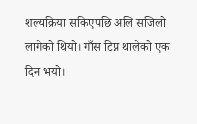शल्यक्रिया सकिएपछि अलि सजिलो लागेको थियो। गाँस टिप्न थालेको एक दिन भयो।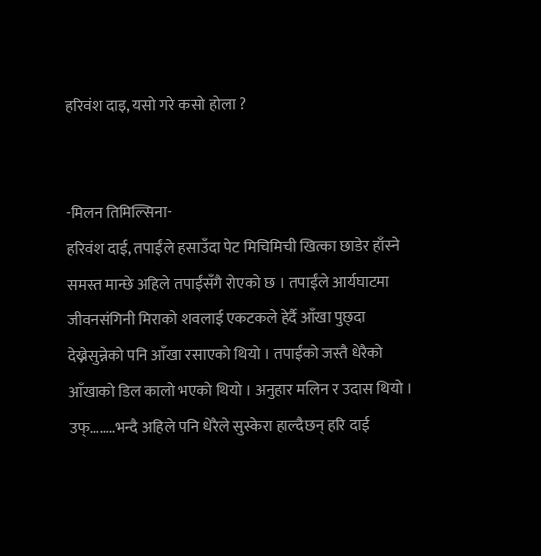हरिवंश दाइ, यसो गरे कसो होला ?


-मिलन तिमिल्सिना-
हरिवंश दाई, तपाईंले हसाउँदा पेट मिचिमिची खित्का छाडेर हाँस्ने समस्त मान्छे अहिले तपाईंसँगै रोएको छ । तपाईंले आर्यघाटमा जीवनसंगिनी मिराको शवलाई एकटकले हेर्दै आँखा पुछ्दा देख्नेसुन्नेको पनि आँखा रसाएको थियो । तपाईंको जस्तै धेरैको आँखाको डिल कालो भएको थियो । अनुहार मलिन र उदास थियो । उफ्……..भन्दै अहिले पनि धेरैले सुस्केरा हाल्दैछन् हरि दाई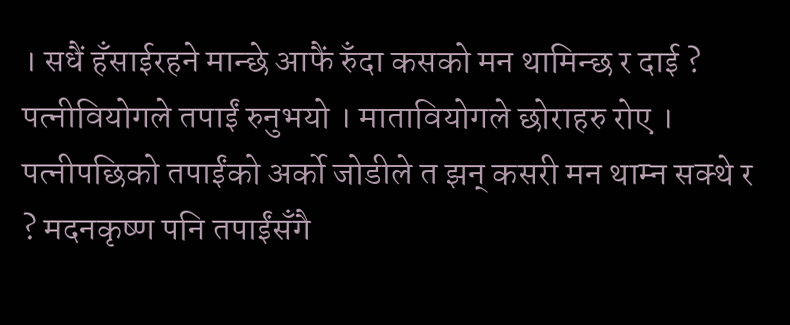। सधैं हँसाईरहने मान्छे आफैं रुँदा कसको मन थामिन्छ र दाई ? पत्नीवियोगले तपाईं रुनुभयो । मातावियोगले छोराहरु रोए । पत्नीपछिको तपाईंको अर्को जोडीले त झन् कसरी मन थाम्न सक्थे र ? मदनकृष्ण पनि तपाईंसँगै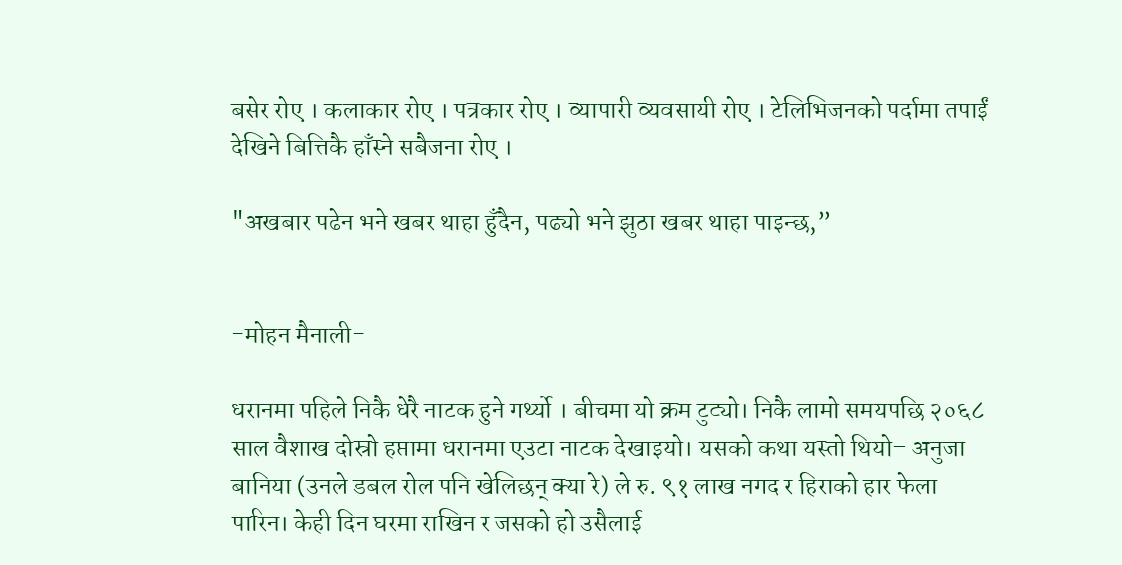बसेर रोए । कलाकार रोए । पत्रकार रोए । व्यापारी व्यवसायी रोए । टेलिभिजनको पर्दामा तपाईं देखिने बित्तिकै हाँस्ने सबैजना रोए ।

"अखबार पढेन भने खबर थाहा हुँदैन, पढ्यो भने झुठा खबर थाहा पाइन्छ,”


-मोहन मैनाली-

धरानमा पहिले निकै धेरै नाटक हुने गर्थ्यो । बीचमा यो क्रम टुट्यो। निकै लामो समयपछि २०६८ साल वैशाख दोस्रो हप्तामा धरानमा एउटा नाटक देखाइयो। यसको कथा यस्तो थियो– अनुजा बानिया (उनले डबल रोल पनि खेलिछन् क्या रे) ले रु. ९१ लाख नगद र हिराको हार फेला पारिन। केही दिन घरमा राखिन र जसको हो उसैलाई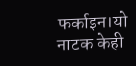फर्काइन।यो नाटक केही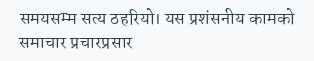समयसम्म सत्य ठहरियो। यस प्रशंसनीय कामको समाचार प्रचारप्रसार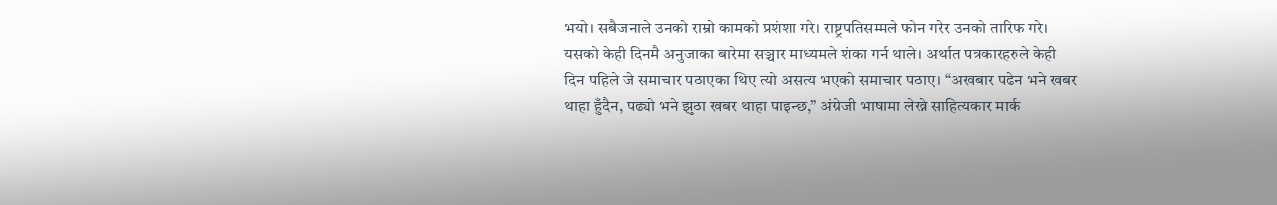भयो। सबैजनाले उनको राम्रो कामको प्रशंशा गरे। राष्ट्रपतिसम्मले फोन गरेर उनको तारिफ गरे। यसको केही दिनमै अनुजाका बारेमा सञ्चार माध्यमले शंका गर्न थाले। अर्थात पत्रकारहरुले केही दिन पहिले जे समाचार पठाएका थिए त्यो असत्य भएको समाचार पठाए। “अखबार पढेन भने खबर थाहा हुँदैन, पढ्यो भने झुठा खबर थाहा पाइन्छ,” अंग्रेजी भाषामा लेख्ने साहित्यकार मार्क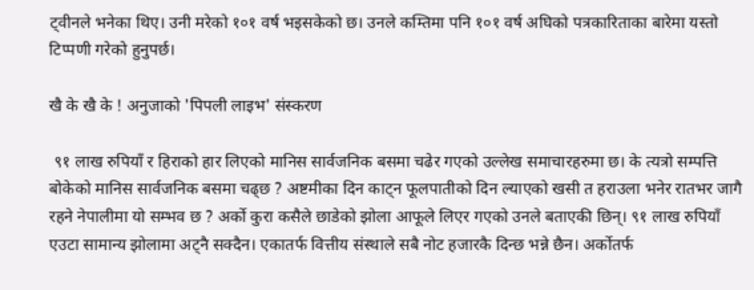ट्वीनले भनेका थिए। उनी मरेको १०१ वर्ष भइसकेको छ। उनले कम्तिमा पनि १०१ वर्ष अघिको पत्रकारिताका बारेमा यस्तो टिप्पणी गरेको हुनुपर्छ।

खै के खै के ! अनुजाको 'पिपली लाइभ' संस्करण

 ९१ लाख रुपियाँ र हिराको हार लिएको मानिस सार्वजनिक बसमा चढेर गएको उल्लेख समाचारहरुमा छ। के त्यत्रो सम्पत्ति बोकेको मानिस सार्वजनिक बसमा चढ्छ ? अष्टमीका दिन काट्न फूलपातीको दिन ल्याएको खसी त हराउला भनेर रातभर जागै रहने नेपालीमा यो सम्भव छ ? अर्को कुरा कसैले छाडेको झोला आफूले लिएर गएको उनले बताएकी छिन्। ९१ लाख रुपियाँ एउटा सामान्य झोलामा अट्नै सक्दैन। एकातर्फ वित्तीय संस्थाले सबै नोट हजारकै दिन्छ भन्ने छैन। अर्कोतर्फ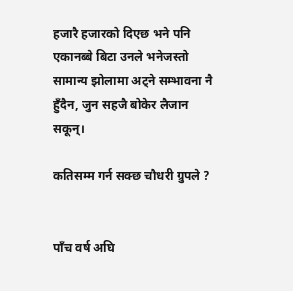हजारै हजारको दिएछ भने पनि एकानब्बे बिटा उनले भनेजस्तो सामान्य झोलामा अट्ने सम्भावना नै हुँदैन, जुन सहजै बोकेर लैजान सकून्।

कतिसम्म गर्न सक्छ चौधरी ग्रुपले ?


पाँच वर्ष अघि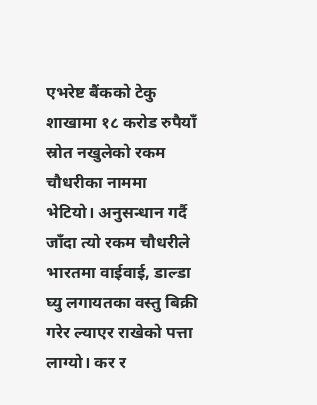एभरेष्ट बैंकको टेकु शाखामा १८ करोड रुपैयाँ स्रोत नखुलेको रकम चौधरीका नाममा भेटियो। अनुसन्धान गर्दै जाँदा त्यो रकम चौधरीले भारतमा वाईवाई, डाल्डा घ्यु लगायतका वस्तु बिक्री गरेर ल्याएर राखेको पत्ता लाग्यो। कर र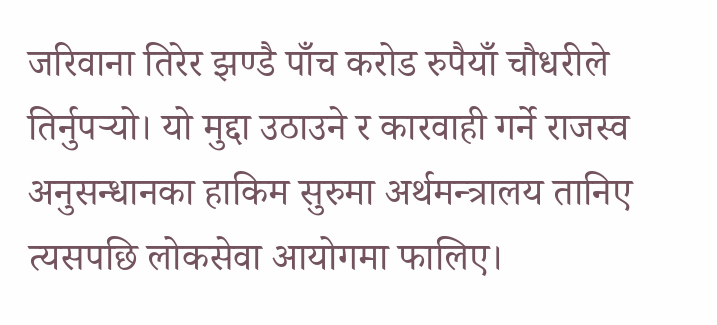जरिवाना तिरेर झण्डै पाँच करोड रुपैयाँ चौधरीले तिर्नुपर्‍यो। यो मुद्दा उठाउने र कारवाही गर्ने राजस्व अनुसन्धानका हाकिम सुरुमा अर्थमन्त्रालय तानिए त्यसपछि लोकसेवा आयोगमा फालिए।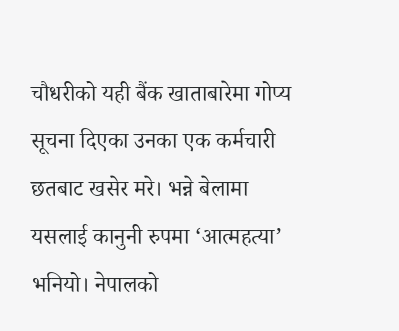चौधरीको यही बैंक खाताबारेमा गोप्य सूचना दिएका उनका एक कर्मचारी छतबाट खसेर मरे। भन्ने बेलामा यसलाई कानुनी रुपमा ‘आत्महत्या’ भनियो। नेपालको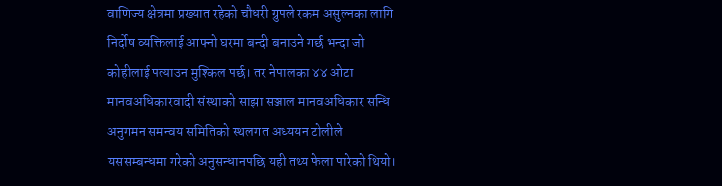वाणिज्य क्षेत्रमा प्रख्यात रहेको चौधरी ग्रुपले रकम असुल्नका लागि निर्दोष व्यक्तिलाई आफ्नो घरमा बन्दी बनाउने गर्छ भन्दा जो कोहीलाई पत्याउन मुश्किल पर्छ। तर नेपालका ४४ ओटा मानवअधिकारवादी संस्थाको साझा सञ्जाल मानवअधिकार सन्धि अनुगमन समन्वय समितिको स्थलगत अध्ययन टोलीले यससम्बन्धमा गरेको अनुसन्धानपछि यही तथ्य फेला पारेको थियो।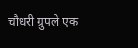चौधरी ग्रुपले एक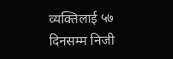व्यक्तिलाई ५७ दिनसम्म निजी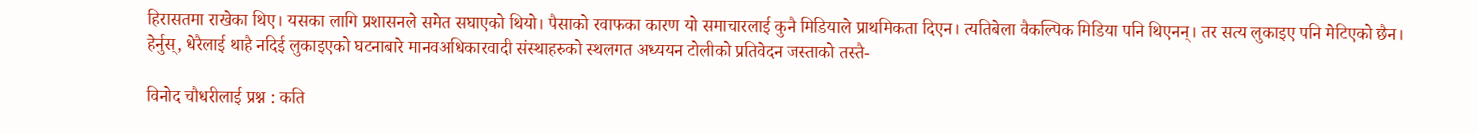हिरासतमा राखेका थिए। यसका लागि प्रशासनले समेत सघाएको थियो। पैसाको रवाफका कारण यो समाचारलाई कुनै मिडियाले प्राथमिकता दिएन। त्यतिबेला वैकल्पिक मिडिया पनि थिएनन्। तर सत्य लुकाइए पनि मेटिएको छैन। हेर्नुस्, धेरैलाई थाहै नदिई लुकाइएको घटनाबारे मानवअधिकारवादी संस्थाहरुको स्थलगत अध्ययन टोलीको प्रतिवेदन जस्ताको तस्तै-

विनोद चौधरीलाई प्रश्न : कति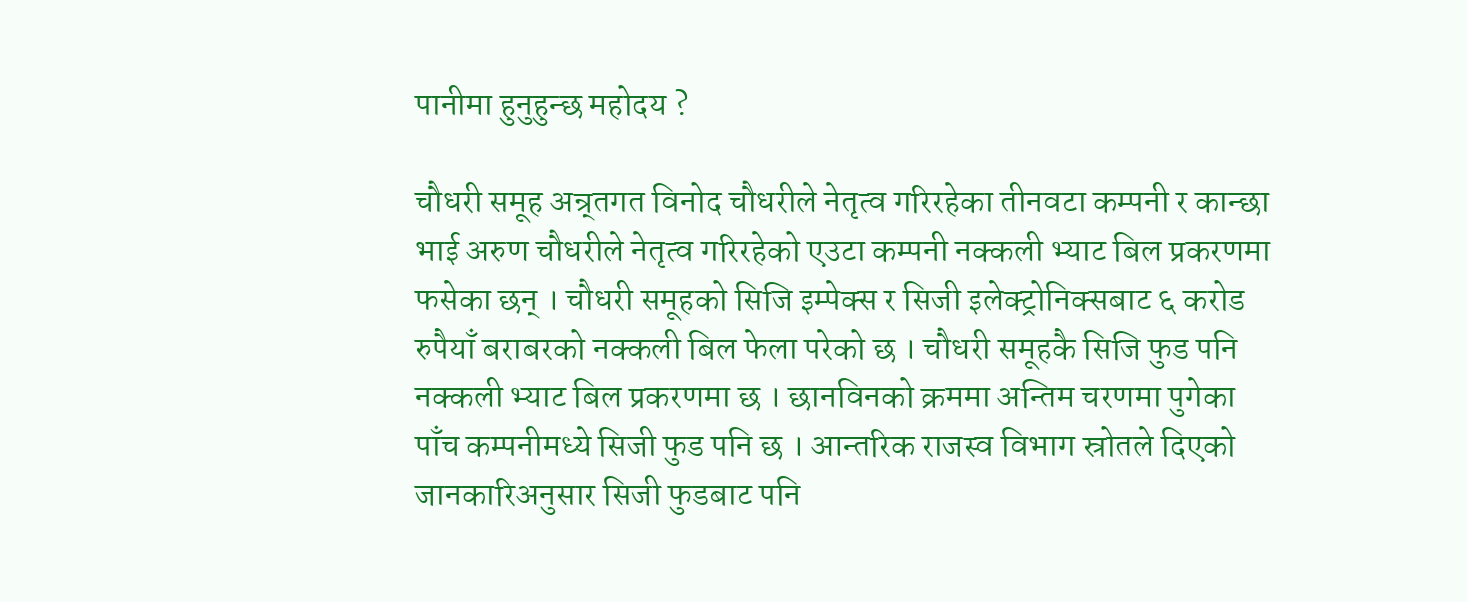पानीमा हुनुहुन्छ महोदय ?

चौधरी समूह अन्र्तगत विनोद चौधरीले नेतृत्व गरिरहेका तीनवटा कम्पनी र कान्छा भाई अरुण चौधरीले नेतृत्व गरिरहेको एउटा कम्पनी नक्कली भ्याट बिल प्रकरणमा फसेका छन् । चौधरी समूहको सिजि इम्पेक्स र सिजी इलेक्ट्रोनिक्सबाट ६ करोड रुपैयाँ बराबरको नक्कली बिल फेला परेको छ । चौधरी समूहकै सिजि फुड पनि नक्कली भ्याट बिल प्रकरणमा छ । छानविनको क्रममा अन्तिम चरणमा पुगेका पाँच कम्पनीमध्ये सिजी फुड पनि छ । आन्तरिक राजस्व विभाग स्रोतले दिएको जानकारिअनुसार सिजी फुडबाट पनि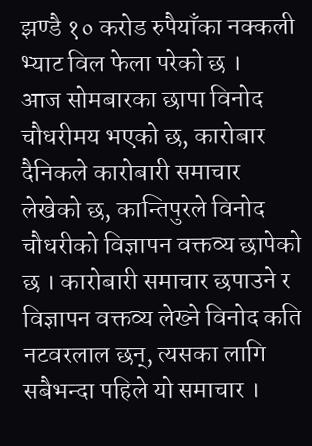झण्डै १० करोड रुपैयाँका नक्कली भ्याट विल फेला परेको छ ।
आज सोमबारका छापा विनोद चौधरीमय भएको छ, कारोबार दैनिकले कारोबारी समाचार लेखेको छ, कान्तिपुरले विनोद चौधरीको विज्ञापन वक्तव्य छापेको छ । कारोबारी समाचार छपाउने र विज्ञापन वक्तव्य लेख्ने विनोद कति नटवरलाल छन्, त्यसका लागि सबैभन्दा पहिले यो समाचार ।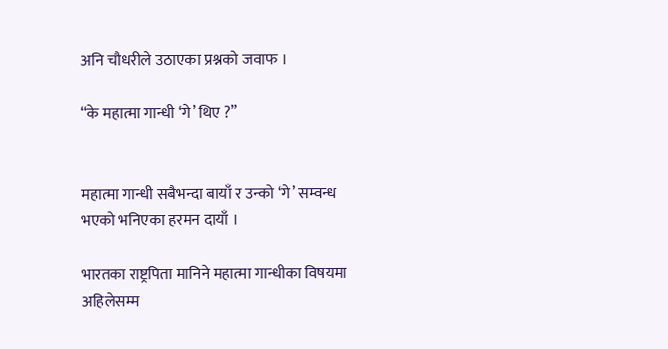अनि चौधरीले उठाएका प्रश्नको जवाफ ।

“के महात्मा गान्धी ‘गे’ थिए ?”


महात्मा गान्धी सबैभन्दा बायाँ र उन्को ‘गे’ सम्वन्ध
भएको भनिएका हरमन दायाँ ।

भारतका राष्ट्रपिता मानिने महात्मा गान्धीका विषयमा अहिलेसम्म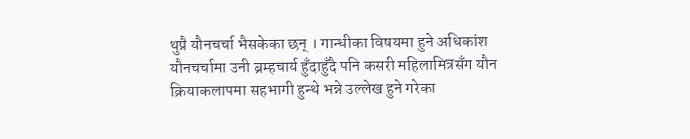थुप्रै यौनचर्चा भैसकेका छन् । गान्धीका विषयमा हुने अधिकांश यौनचर्चामा उनी ब्रम्हचार्य हुँदाहुँदै पनि कसरी महिलामित्रसँग यौन क्रियाकलापमा सहभागी हुन्थे भन्ने उल्लेख हुने गरेका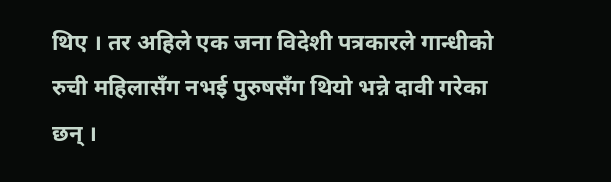थिए । तर अहिले एक जना विदेशी पत्रकारले गान्धीको रुची महिलासँग नभई पुरुषसँग थियो भन्ने दावी गरेका छन् ।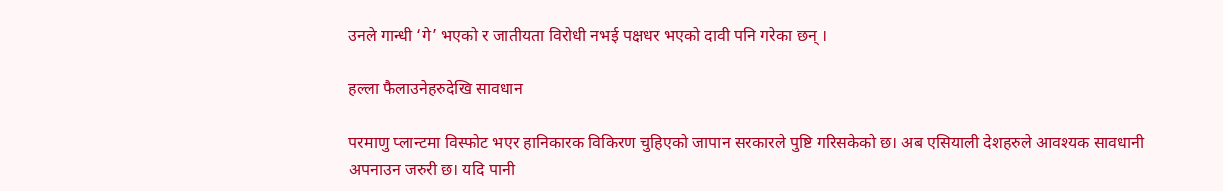उनले गान्धी ‘गे’ भएको र जातीयता विरोधी नभई पक्षधर भएको दावी पनि गरेका छन् ।

हल्ला फैलाउनेहरुदेखि सावधान

परमाणु प्लान्टमा विस्फोट भएर हानिकारक विकिरण चुहिएको जापान सरकारले पुष्टि गरिसकेको छ। अब एसियाली देशहरुले आवश्यक सावधानी अपनाउन जरुरी छ। यदि पानी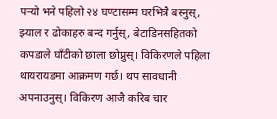पर्‍यो भने पहिलो २४ घण्टासम्म घरभित्रै बस्नुस्, झ्याल र ढोकाहरु बन्द गर्नुस्, बेटाडिनसहितको कपडाले घाँटीको छाला छोप्नुस्। विकिरणले पहिला थायरायडमा आक्रमण गर्छ। थप सावधानी अपनाउनुस्। विकिरण आजै करिब चार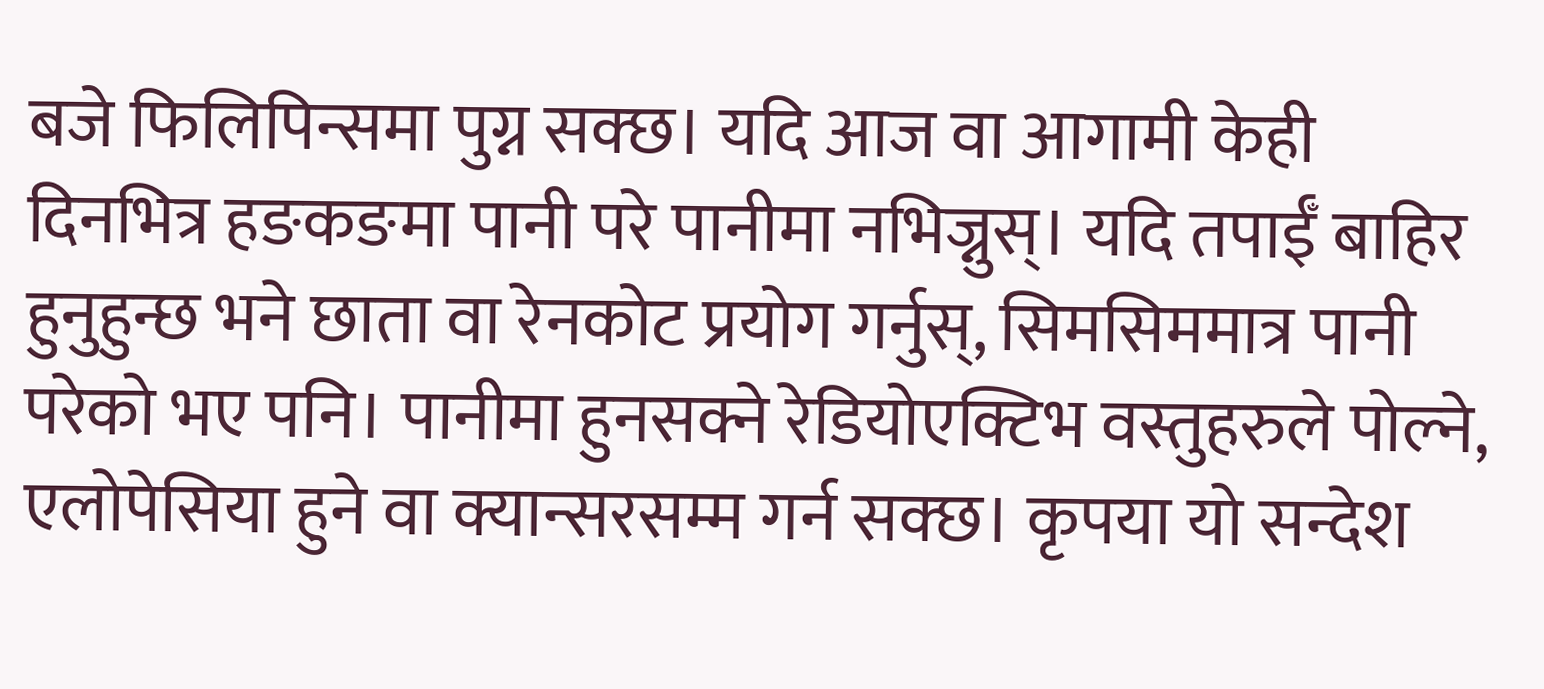बजे फिलिपिन्समा पुग्न सक्छ। यदि आज वा आगामी केही दिनभित्र हङकङमा पानी परे पानीमा नभिज्नुस्। यदि तपाईँ बाहिर हुनुहुन्छ भने छाता वा रेनकोट प्रयोग गर्नुस्, सिमसिममात्र पानी परेको भए पनि। पानीमा हुनसक्ने रेडियोएक्टिभ वस्तुहरुले पोल्ने, एलोपेसिया हुने वा क्यान्सरसम्म गर्न सक्छ। कृपया यो सन्देश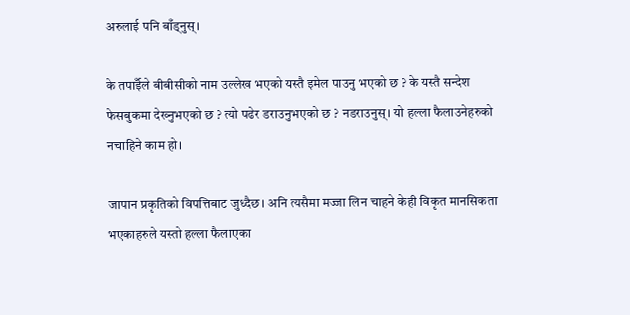अरुलाई पनि बाँड्नुस्।

के तपाईँले बीबीसीको नाम उल्लेख भएको यस्तै इमेल पाउनु भएको छ ? के यस्तै सन्देश फेसबुकमा देख्‍नुभएको छ ? त्यो पढेर डराउनुभएको छ ? नडराउनुस्। यो हल्ला फैलाउनेहरुको नचाहिने काम हो।

जापान प्रकृतिको विपत्तिबाट जुध्दैछ। अनि त्यसैमा मज्जा लिन चाहने केही विकृत मानसिकता भएकाहरुले यस्तो हल्ला फैलाएका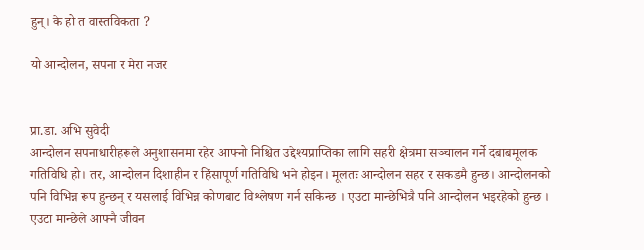हुन्। के हो त वास्तविकता ?

यो आन्दोलन, सपना र मेरा नजर


प्रा.डा. अभि सुवेदी
आन्दोलन सपनाधारीहरूले अनुशासनमा रहेर आफ्नो निश्चित उद्देश्यप्राप्तिका लागि सहरी क्षेत्रमा सञ्चालन गर्ने दबाबमूलक गतिविधि हो। तर, आन्दोलन दिशाहीन र हिंसापूर्ण गतिविधि भने होइन। मूलतः आन्दोलन सहर र सकडमै हुन्छ। आन्दोलनको पनि विभिन्न रूप हुन्छन् र यसलाई विभिन्न कोणबाट विश्लेषण गर्न सकिन्छ । एउटा मान्छेभित्रै पनि आन्दोलन भइरहेको हुन्छ । एउटा मान्छेले आफ्नै जीवन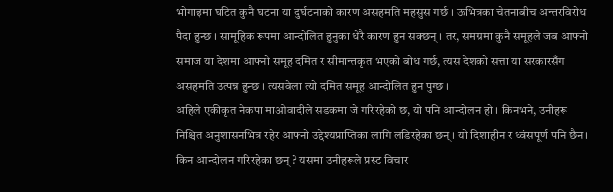भोगाइमा घटित कुनै घटना या दुर्घटनाको कारण असहमति महसुस गर्छ । ऊभित्रका चेतनाबीच अन्तरविरोध पैदा हुन्छ । सामूहिक रूपमा आन्दोलित हुनुका धेरै कारण हुन सक्छन् । तर, समग्रमा कुनै समूहले जब आफ्नो समाज या देशमा आफ्नो समूह दमित र सीमान्तकृत भएको बोध गर्छ, त्यस देशको सत्ता या सरकारसँग असहमति उत्पन्न हुन्छ । त्यसवेला त्यो दमित समूह आन्दोलित हुन पुग्छ ।
अहिले एकीकृत नेकपा माओवादीले सडकमा जे गरिरहेको छ, यो पनि आन्दोलन हो । किनभने, उनीहरू निश्चित अनुशासनभित्र रहेर आफ्नो उद्देश्यप्राप्तिका लागि लडिरहेका छन् । यो दिशाहीन र ध्वंसपूर्ण पनि छैन। किन आन्दोलन गरिरहेका छन् ? यसमा उनीहरूले प्रस्ट विचार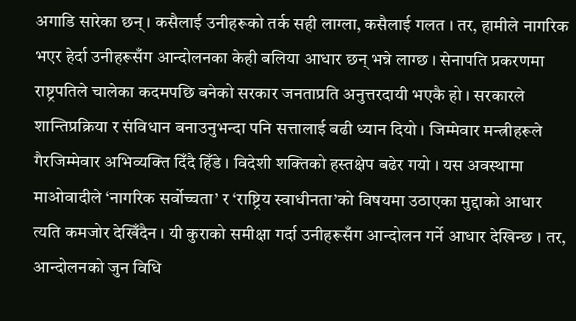अगाडि सारेका छन् । कसैलाई उनीहरूको तर्क सही लाग्ला, कसैलाई गलत । तर, हामीले नागरिक भएर हेर्दा उनीहरूसँग आन्दोलनका केही बलिया आधार छन् भन्ने लाग्छ । सेनापति प्रकरणमा राष्ट्रपतिले चालेका कदमपछि बनेको सरकार जनताप्रति अनुत्तरदायी भएकै हो । सरकारले शान्तिप्रक्रिया र संविधान बनाउनुभन्दा पनि सत्तालाई बढी ध्यान दियो । जिम्मेवार मन्त्रीहरूले गैरजिम्मेवार अभिव्यक्ति दिँदै हिँडे । विदेशी शक्तिको हस्तक्षेप बढेर गयो । यस अवस्थामा माओवादीले ‘नागरिक सर्वोच्चता’ र ‘राष्ट्रिय स्वाधीनता’को विषयमा उठाएका मुद्दाको आधार त्यति कमजोर देखिँदैन । यी कुराको समीक्षा गर्दा उनीहरूसँग आन्दोलन गर्ने आधार देखिन्छ । तर, आन्दोलनको जुन विधि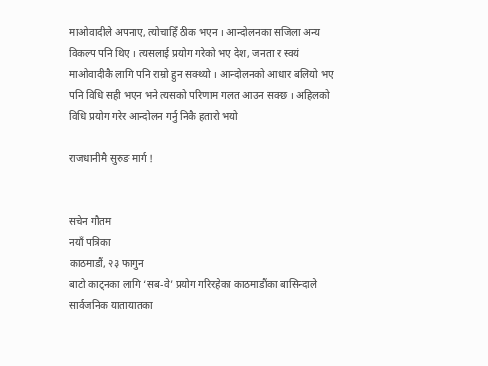माओवादीले अपनाए, त्योचाहिँ ठीक भएन । आन्दोलनका सजिला अन्य विकल्प पनि थिए । त्यसलाई प्रयोग गरेको भए देश, जनता र स्वयं माओवादीकै लागि पनि राम्रो हुन सक्थ्यो । आन्दोलनको आधार बलियो भए पनि विधि सही भएन भने त्यसको परिणाम गलत आउन सक्छ । अहिलको विधि प्रयोग गरेर आन्दोलन गर्नु निकै हतारो भयो

राजधानीमै सुरुङ मार्ग !


सचेन गौतम
नयाँ पत्रिका
काठमाडौं, २३ फागुन
बाटो काट्नका लागि ‘सब-वे’ प्रयोग गरिरहेका काठमाडौंका बासिन्दाले सार्वजनिक यातायातका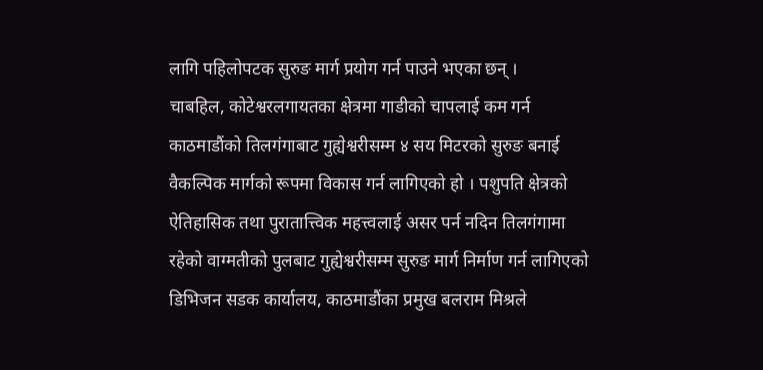लागि पहिलोपटक सुरुङ मार्ग प्रयोग गर्न पाउने भएका छन् ।
चाबहिल, कोटेश्वरलगायतका क्षेत्रमा गाडीको चापलाई कम गर्न काठमाडौंको तिलगंगाबाट गुह्येश्वरीसम्म ४ सय मिटरको सुरुङ बनाई वैकल्पिक मार्गको रूपमा विकास गर्न लागिएको हो । पशुपति क्षेत्रको ऐतिहासिक तथा पुरातात्त्विक महत्त्वलाई असर पर्न नदिन तिलगंगामा रहेको वाग्मतीको पुलबाट गुह्येश्वरीसम्म सुरुङ मार्ग निर्माण गर्न लागिएको डिभिजन सडक कार्यालय, काठमाडौंका प्रमुख बलराम मिश्रले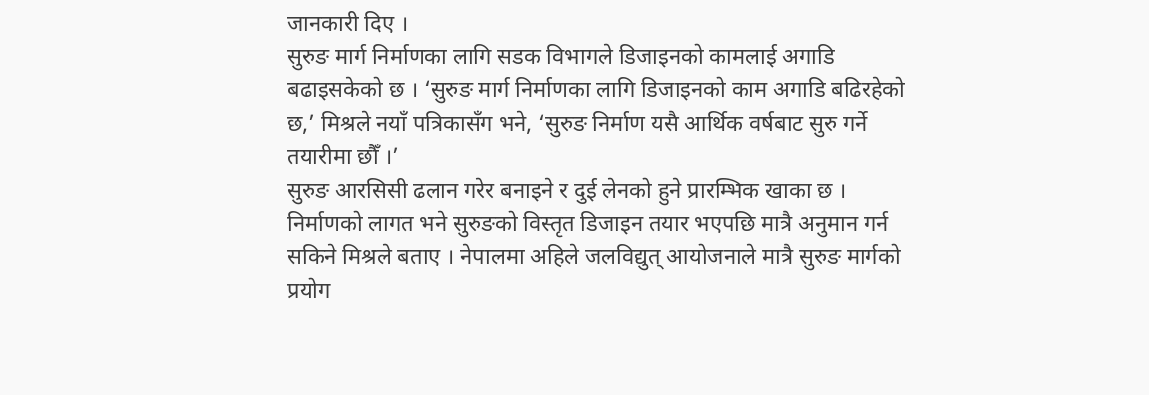जानकारी दिए ।
सुरुङ मार्ग निर्माणका लागि सडक विभागले डिजाइनको कामलाई अगाडि बढाइसकेको छ । ‘सुरुङ मार्ग निर्माणका लागि डिजाइनको काम अगाडि बढिरहेको छ,’ मिश्रले नयाँ पत्रिकासँग भने, ‘सुरुङ निर्माण यसै आर्थिक वर्षबाट सुरु गर्ने तयारीमा छौँ ।’
सुरुङ आरसिसी ढलान गरेर बनाइने र दुई लेनको हुने प्रारम्भिक खाका छ । निर्माणको लागत भने सुरुङको विस्तृत डिजाइन तयार भएपछि मात्रै अनुमान गर्न सकिने मिश्रले बताए । नेपालमा अहिले जलविद्युत् आयोजनाले मात्रै सुरुङ मार्गको प्रयोग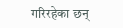गरिरहेका छन्